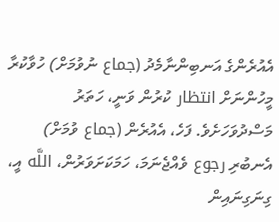އެއުރެންގެ އަނބިންނާމެދު (جماع ނުވުމަށް) ހުވާކުރާ މީހުންނަށް انتظار ކުރުން ވަނީ، ހަތަރު މަސްދުވަހަށެވެ. ފަހެ، އެއުރެން (جماع ވުމަށް) އެނބުރި رجوع ވެއްޖެނަމަ، ހަމަކަށަވަރުން، اللَّه އީ، ގިނަގިނައިން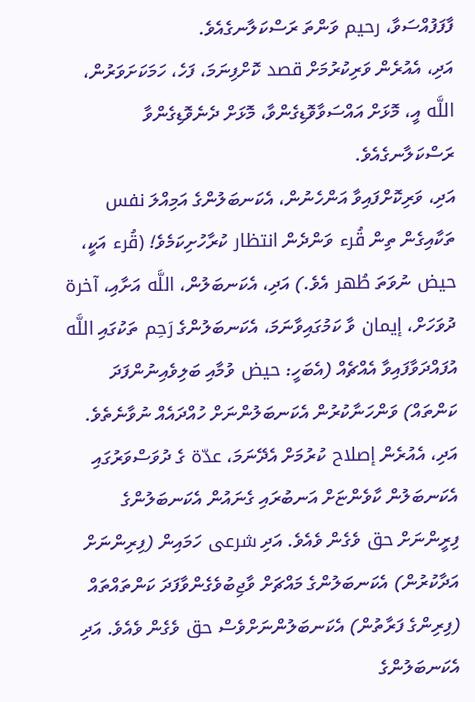ފާފަފުއްސަވާ، رحيم ވަންތަ ރަސްކަލާނގެއެވެ.
އަދި، އެއުރެން ވަރިކުރުމަށް قصد ކޮށްފިނަމަ، ފަހެ، ހަމަކަށަވަރުން، اللَّه އީ، މޮޅަށް އައްސަވާވޮޑިގެންވާ، މޮޅަށް ދެނެވޮޑިގެންވާ ރަސްކަލާނގެއެވެ.
އަދި، ވަރިކޮށްފައިވާ އަންހެނުން، އެކަނބަލުންގެ އަމިއްލަ نفس ތަކާއިގެން ތިން قُرء ވަންދެން انتظار ކުރާހުށިކަމެވެ! (قُرء އަކީ، حيض ނުވަތަ طُهر އެވެ.) އަދި، އެކަނބަލުން، اللَّه އަށާއި، آخرة ދުވަހަށް، إيمان ވާ ކަމުގައިވާނަމަ، އެކަނބަލުންގެ رَحِم ތަކުގައި اللَّه އުފައްދަވާފައިވާ އެއްޗެއް (އެބަހީ: حيض ވުމާއި ބަލިވެއިނުންފަދަ ކަންތައް) ވަންހަނާކުރުން އެކަނބަލުންނަށް ހުއްދައެއް ނުވާނެތެވެ. އަދި، އެއުރެން إصلاح ކުރުމަށް އެދޭނަމަ، عدّة ގެ ދުވަސްވަރުގައި އެކަނބަލުން ކާވެންޏަށް އަނބުރައި ގެނައުން އެކަނބަލުންގެ ފިރީންނަށް حق ވެގެން ވެއެވެ. އަދި شرعى ހަމައިން (ފިރިންނަށް އަދާކުރުން) އެކަނބަލުންގެ މައްޗަށް ވާޖިބުވެގެންވާފަދަ ކަންތައްތައް (ފިރިންގެ ފަރާތުން) އެކަނބަލުންނަށްވެސް حق ވެގެން ވެއެވެ. އަދި އެކަނބަލުންގެ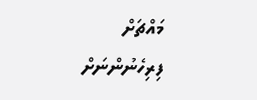މައްޗަށް ފިރިހެނުންނަށް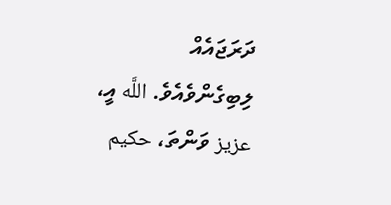ދަރަޖައެއް ލިބިގެންވެއެވެ. اللَّه އީ، عزيز ވަންތަ، حكيم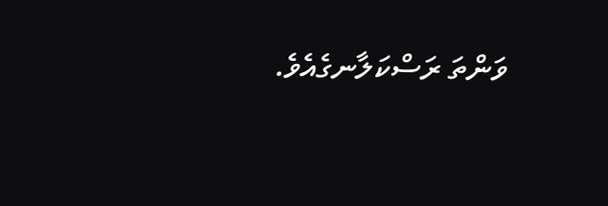ވަންތަ ރަސްކަލާނގެއެވެ.